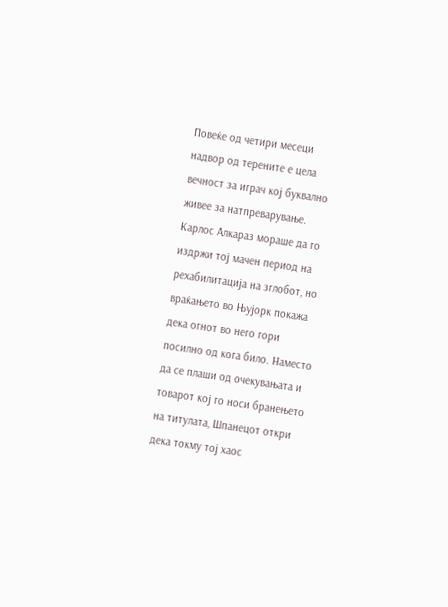Повеќе од четири месеци надвор од терените е цела вечност за играч кој буквално живее за натпреварување. Карлос Алкараз мораше да го издржи тој мачен период на рехабилитација на зглобот, но враќањето во Њујорк покажа дека огнот во него гори посилно од кога било. Наместо да се плаши од очекувањата и товарот кој го носи бранењето на титулата, Шпанецот откри дека токму тој хаос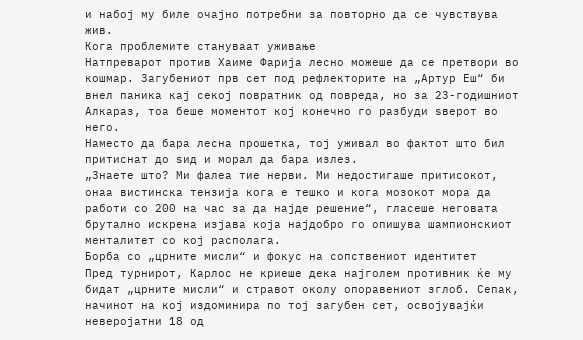и набој му биле очајно потребни за повторно да се чувствува жив.
Кога проблемите стануваат уживање
Натпреварот против Хаиме Фарија лесно можеше да се претвори во кошмар. Загубениот прв сет под рефлекторите на „Артур Еш“ би внел паника кај секој повратник од повреда, но за 23-годишниот Алкараз, тоа беше моментот кој конечно го разбуди ѕверот во него.
Наместо да бара лесна прошетка, тој уживал во фактот што бил притиснат до ѕид и морал да бара излез.
„Знаете што? Ми фалеа тие нерви. Ми недостигаше притисокот, онаа вистинска тензија кога е тешко и кога мозокот мора да работи со 200 на час за да најде решение“, гласеше неговата брутално искрена изјава која најдобро го опишува шампионскиот менталитет со кој располага.
Борба со „црните мисли“ и фокус на сопствениот идентитет
Пред турнирот, Карлос не криеше дека најголем противник ќе му бидат „црните мисли“ и стравот околу опоравениот зглоб. Сепак, начинот на кој издоминира по тој загубен сет, освојувајќи неверојатни 18 од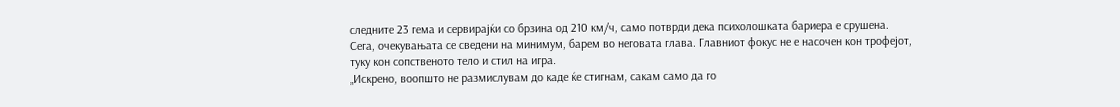следните 23 гема и сервирајќи со брзина од 210 км/ч, само потврди дека психолошката бариера е срушена.
Сега, очекувањата се сведени на минимум, барем во неговата глава. Главниот фокус не е насочен кон трофејот, туку кон сопственото тело и стил на игра.
„Искрено, воопшто не размислувам до каде ќе стигнам, сакам само да го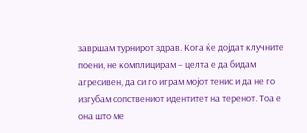завршам турнирот здрав. Кога ќе дојдат клучните поени, не комплицирам – целта е да бидам агресивен, да си го играм мојот тенис и да не го изгубам сопствениот идентитет на теренот. Тоа е она што ме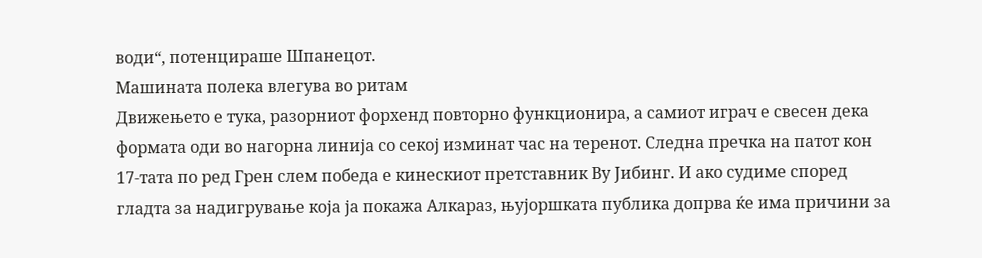води“, потенцираше Шпанецот.
Машината полека влегува во ритам
Движењето е тука, разорниот форхенд повторно функционира, а самиот играч е свесен дека формата оди во нагорна линија со секој изминат час на теренот. Следна пречка на патот кон 17-тата по ред Грен слем победа е кинескиот претставник Ву Јибинг. И ако судиме според гладта за надигрување која ја покажа Алкараз, њујоршката публика допрва ќе има причини за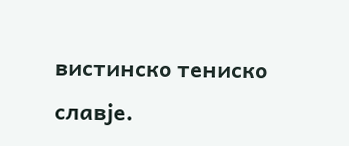вистинско тениско славје.